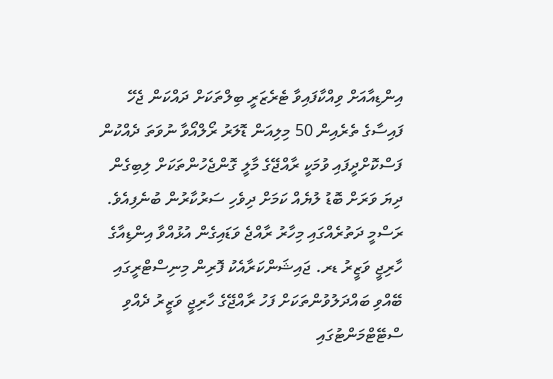އިންޑިއާއަށް ވިއްކާފައިވާ ޓެރެޒަރީ ބިލްތަކަށް ދައްކަން ޖެހޭ ފައިސާގެ ތެރެއިން 50 މިލިއަން ޑޮލަރު ރޯލްއޯވާ ނުވަތަ ދެއްކުން ފަސްކޮށްދީފައި ވުމަކީ ރާއްޖޭގެ މާލީ ގޮންޖެހުންތަކަށް ލިބިގެން ދިޔަ ވަރަށް ބޮޑު ލުޔެއް ކަމަށް ދިވެހި ސަރުކާރުން ބުނެފިއެވެ.
ރަސްމީ ދަތުރެއްގައި މިހާރު ރާއްޖެ ވަޑައިގެން އުޅުއްވާ އިންޑިއާގެ ހާރިޖީ ވަޒީރު ޑރ. ޖައިޝަންކަރާއެކު ފޮރިން މިނިސްޓްރީގައި ބޭއްވި ބައްދަލުވުންތަކަށް ފަހު ރާއްޖޭގެ ހާރިޖީ ވަޒީރު ދެއްވި ސްޓޭޓްމަންޓުގައި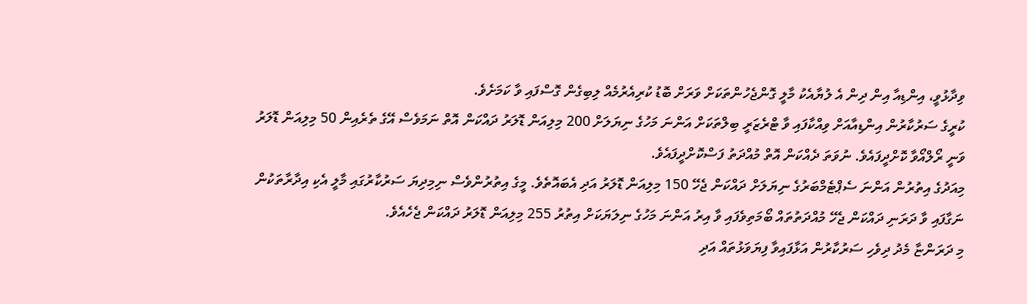ވިދާޅުވީ، އިންޑިއާ އިން ދިން އެ ލުޔާއެކު މާލީ ގޮންޖެހުންތަކަށް ވަރަށް ބޮޑު ކުރިއެރުމެއް ލިބިގެން ގޮސްފައި ވާ ކަމަށެވެ.
ކުރީގެ ސަރުކާރުން އިންޑިއާއަށް ވިއްކާފައި ވާ ޓްރެޒަރީ ބިލްތަކަށް އަންނަ މަހުގެ ނިޔަލަށް 200 މިލިއަން ޑޮލަރު ދައްކަން އޮތް ނަމަވެސް އޭގެ ތެރެއިން 50 މިލިއަން ޑޮލަރު ވަނީ ރޯލްއޯވާ ކޮށްދީފައެވެ. ނުވަތަ ދެއްކަން އޮތް މުއްދަތު ފަސްކޮށްދީފައެވެ.
މިއަދުގެ އިތުރުން އަންނަ ސެޕްޓެމްބަރުގެ ނިޔަލަށް ދައްކަން ޖެހޭ 150 މިލިއަން ޑޮލަރު އަދި އެބައޮތެވެ. މީގެ އިތުރުންވެސް ނިމިދިޔަ ސަރުކާރުގައި މާލީ އެކި އިދާރާތަކުން ނަގާފައި ވާ ދަރަނި ދައްކަން ޖެހޭ މުއްދަތުތައް ބޯމަތިވެފައި ވާ އިރު އަންނަ މަހުގެ ނިލަޔަކަށް އިތުރު 255 މިލިއަން ޑޮލަރު ދައްކަން ޖެހެއެވެ.
މި ދަރަންޏާ މެދު ދިވެހި ސަރުކާރުން އަޅާފައިވާ ފިޔަވަޅުތައް އަދި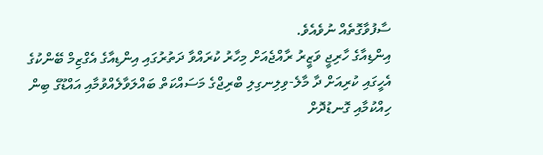ސާފުވާގޮތެއް ނުވެއެވެ.
އިންޑިއާގެ ހާރިޖީ ވަޒީރު ރާއްޖެއަށް މިހާރު ކުރައްވާ ދަތުރުގައި އިންޑިއާގެ އެގްޒިމް ބޭންކުގެ އެހީގައި ކުރިއަށް ދާ މާލެ-ވިލިނގިލި ބްރިޖްގެ މަސައްކަތް ބައްލަވާލެއްވުމާއި އައްޑޫގެ ބިން ހިއްކުމާއި ގޮނޑުދޮށް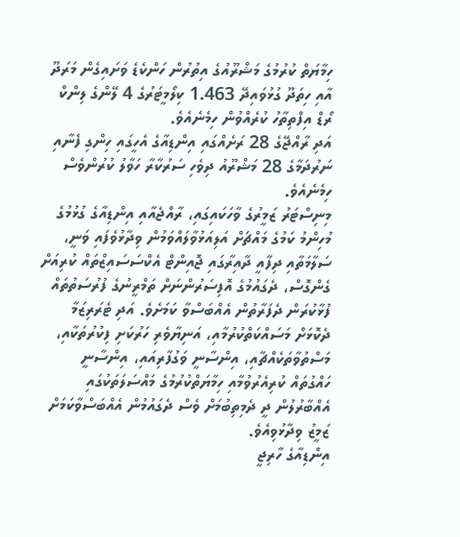ހިމާޔަތް ކުރުމުގެ މަޝްރޫއުގެ އިތުރުން ހަންކެޑެ ވަށައިގެން މަރަދޫ އާއި ހިތަދޫ ގުޅުވައިދޭ 1.463 ކިލޯމީޓަރުގެ 4 ލޭންގެ ލިންކް ރޯޑް އިފްތިތާހު ކުރެއްވުން ހިމެނެއެވެ.
އަދި ރާއްޖޭގެ 28 ރަށެއްގައި އިންޑިއާގެ އެހީގައި ހިންގި ފެނާއި ނަރުދަމާގެ 28 މަޝްރޫއު ދިވެހި ސަރުކާރާ ހަވާލު ކުރުންވެސް ހިމެނެއެވެ.
މިނިސްޓަރު ޒަމީރުގެ ވާހަކައިގައި، ރާއްޖެއާއި އިންޑިއާގެ ގުޅުމުގެ މުހިންމު ކަމުގެ މައްޗަށް އަލިއަޅުވާލައްވަމުން ވިދާޅުވެފައި ވަނީ، ސަލާމަތާއި ދިފާއީ ދާއިރާގައި ޖޮއިންޓް އެކްސަސައިޒްތައް ކުރިއަށް ގެންގޮސް، ދެގައުމުގެ އޮފިސަރުންނަށް ތަމްރީނުގެ ފުރުސަތުތައް ފުޅާކުރަން ދެފަރާތުން އެއްބަސްވާ ކަމަށެވެ. އަދި ޓެރަރިޒަމާ ދެކޮޅަށް މަސައްކަތްކުރުމާއި، އަނިޔާވެރި ހަރުކަށި ފިކުރުތަކާއި، މަސްތުވާތަކެއްޗާއި، އިންސާނީ ވަގުފާރިއައި، އިންސާނީ ހައްގުތައް ކުރިއެރުވުމާއި ހިމާޔަތްކުރުމުގެ މައްސަލަތަކުގައި އެއްބާރުލުން ދީ ދެމިތިބުމަށް ވެސް ދެގައުމުން އެއްބަސްވާކަމަށް ޒަމީޒު ވިދާޅުވިއެވެ.
އިންޑިއާގެ ހާރިޖީ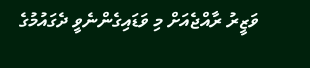ވަޒީރު ރާއްޖެއަށް މި ވަޑައިގެންނެވީ ދެގައުމުގެ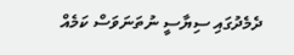ދެމެދުގައި ސިޔާސީ ނުތަނަވަސް ކަމެއް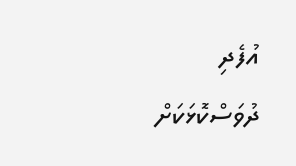އުފެދި ދުވަސްކޮޅަކަށް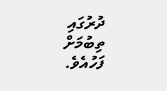ދުރުގައި ތިބުމަށް ފަހުއެވެ.